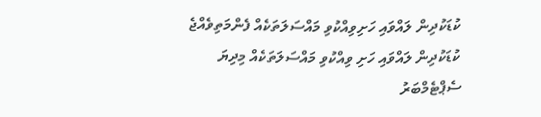ކުޑަކުދިން ލައްވައި ހަށިވިއްކުވި މައްސަލަތަކެއް ފެންމަތިވެއްޖެ
ކުޑަކުދިން ލައްވައި ހަށި ވިއްކުވި މައްސަލަތަކެއް މިދިޔަ ސެޕްޓެމްބަރު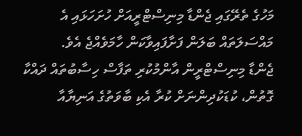މަހުގެ ތެރޭގައި ޖެންޑާ މިނިސްޓްރީއަށް ހުށަހަޅައި އެ މައްސަލަތައް ބަލަން ފަށާފައިވާކަން ހާމަވެއްޖެ އެވެ.
ޖެންޑާ މިނިސްޓްރީން އާންމުކުރި ތަފާސް ހިސާބުތައް ދައްކާ ގޮތުން، ކުޑަކުދިންނަށް ކުރާ އެކި ބާވަތުގެ އަނިޔާއާ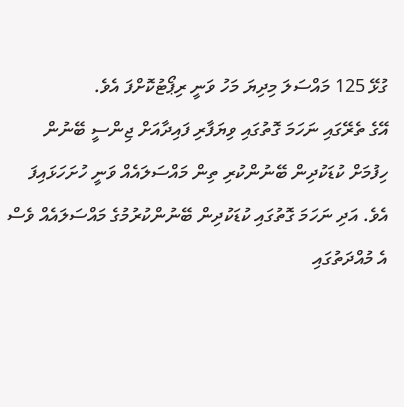ގުޅޭ 125 މައްސަލަ މިދިޔަ މަހު ވަނީ ރިޕޯޓުކޮށްފަ އެވެ.
އޭގެ ތެރޭގައި ނަހަމަ ގޮތުގައި ވިޔަފާރި ފައިދާއަށް ޖިންސީ ބޭނުން ހިފުމަށް ކުޑަކުދިން ބޭނުންކުރި ތިން މައްސަލައެއް ވަނީ ހުށަހަޅައިފަ އެވެ. އަދި ނަހަމަ ގޮތުގައި ކުޑަކުދިން ބޭނުންކުރުމުގެ މައްސަލައެއް ވެސް އެ މުއްދަތުގައި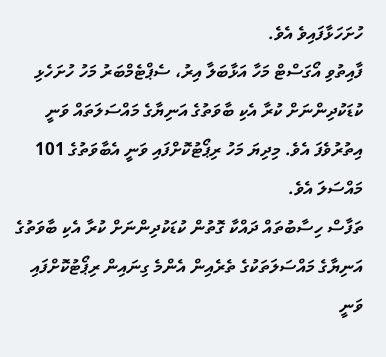ހުށަހަޅާފައިވެ އެވެ.
ފާއިތުވި އޯގަސްޓް މަހާ އަޅާބަލާ އިރު، ސެޕްޓެމްބަރު މަހު ހުށަހެޅި ކުޑަކުދިންނަށް ކުރާ އެކި ބާވަތުގެ އަނިޔާގެ މައްސަލަތައް ވަނީ އިތުރުވެފަ އެވެ. މިދިޔަ މަހު ރިޕޯޓުކޮށްފައި ވަނީ އެބާވަތުގެ 101 މައްސަލަ އެވެ.
ތަފާސް ހިސާބުތައް ދައްކާ ގޮތުން ކުޑަކުދިންނަށް ކުރާ އެކި ބާވަތުގެ އަނިޔާގެ މައްސަލަތަކުގެ ތެރެއިން އެންމެ ގިނައިން ރިޕޯޓުކޮށްފައި ވަނީ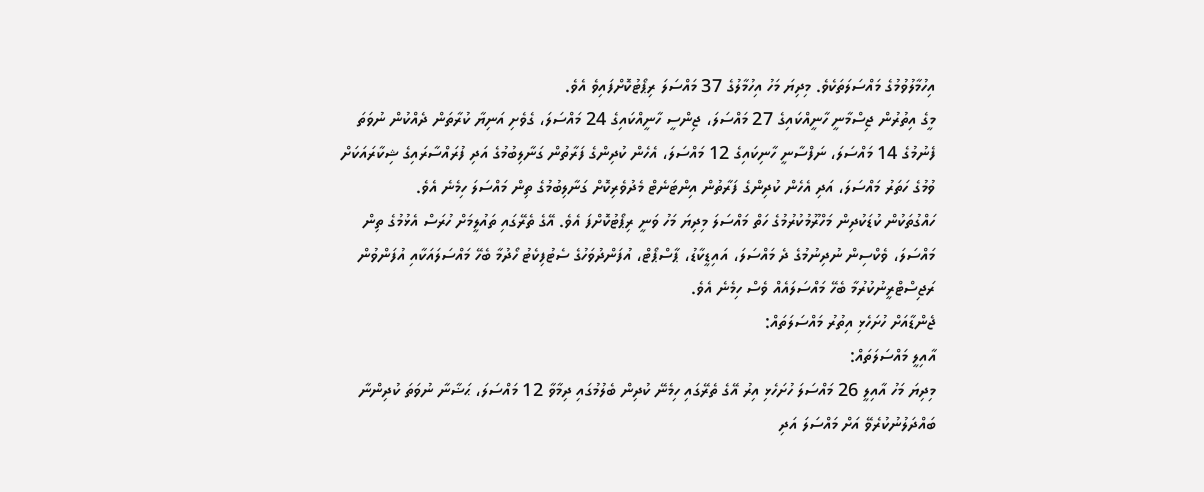އިހުމާލުވުމުގެ މައްސަލަތަކެވެ. މިދިޔަ މަހު އިހުމާލުގެ 37 މައްސަލަ ރިޕޯޓުކޮށްފައިވެ އެވެ.
މީގެ އިތުރުން ޖިސްމާނީ ހާނީއްކައިގެ 27 މައްސަލަ، ޖިންސީ ހާނީއްކައިގެ 24 މައްސަލަ، ގެވެށި އަނިޔާ ކުރާތަން ދެއްކުން ނުވަތަ ފެނުމުގެ 14 މައްސަލަ، ނަފްސާނީ ހާނިކައިގެ 12 މައްސަލަ، އެހެން ކުދިންގެ ފަރާތުން ގަނާލިބުމުގެ އަދި ފުރައްސާރައިގެ ޝިކާރައަކަށް ވުމުގެ ހަތަރު މައްސަލަ، އަދި އެހެން ކުދިންގެ ފަރާތުން އިންޓަނެޓް މެދުވެރިކޮށް ގަނާލިބުމުގެ ތިން މައްސަލަ ހިމެނެ އެވެ.
ހައްގުތަކުން ކުޑަކުދިން މަހްރޫމުކުރުމުގެ ހަތް މައްސަލަ މިދިޔަ މަހު ވަނީ ރިޕޯޓުކޮށްފަ އެވެ. އޭގެ ތެރޭގައި ތައުލީމަށް ހުރަސް އެޅުމުގެ ތިން މައްސަލަ، ވެކްސިން ނުދިނުމުގެ ދެ މައްސަލަ، އައިޑީކާޑު، ޕާސްޕޯޓް، އުފަންދުވަހުގެ ސެޓުފިކެޓު ހޯދުމާ ބެހޭ މައްސަލައަކާއި އުފަންވުން ރަޖިސްޓްރީނުކުރުމާ ބެހޭ މައްސަލައެއް ވެސް ހިމެނެ އެވެ.
ޖެންޑާއަށް ހުށަހެޅި އިތުރު މައްސަލަތައް:
އާއިލީ މައްސަލަތައް:
މިދިޔަ މަހު އާއިލީ 26 މައްސަލަ ހުށަހެޅި އިރު އޭގެ ތެރޭގައި ހިމެނޭ ކުދިން ބެލުމުގައި ދިމާވާ 12 މައްސަލަ، ޙަޟާނާ ނުވަތަ ކުދިންނާ ބައްދަލުނުކުރެވޭ އަށް މައްސަލަ އަދި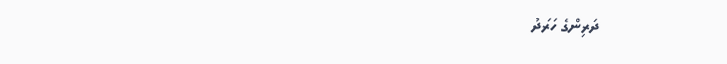ދަރިންގެ ހަރަދު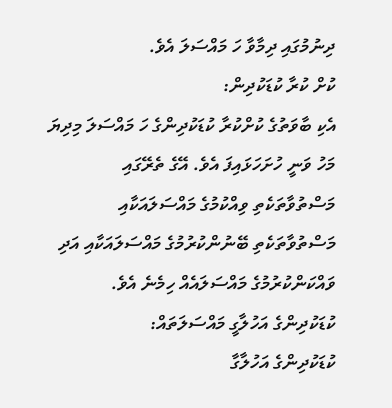ދިނުމުގައި ދިމާވާ ހަ މައްސަލަ އެވެ.
ކުށް ކުރާ ކުޑަކުދިން:
އެކި ބާވަތުގެ ކުށްކުރާ ކުޑަކުދިންގެ ހަ މައްސަލަ މިދިޔަ މަހު ވަނީ ހުށަހަޅައިފަ އެވެ. އޭގެ ތެރޭގައި މަސްތުވާތަކެތި ވިއްކުމުގެ މައްސަލައަކާއި މަސްތުވާތަކެތި ބޭނުންކުރުމުގެ މައްސަލައަކާއި އަދި ވައްކަންކުރުމުގެ މައްސަލައެއް ހިމެނެ އެވެ.
ކުޑަކުދިންގެ އަހުލާގީ މައްސަލަތައް:
ކުޑަކުދިންގެ އަހުލާގާ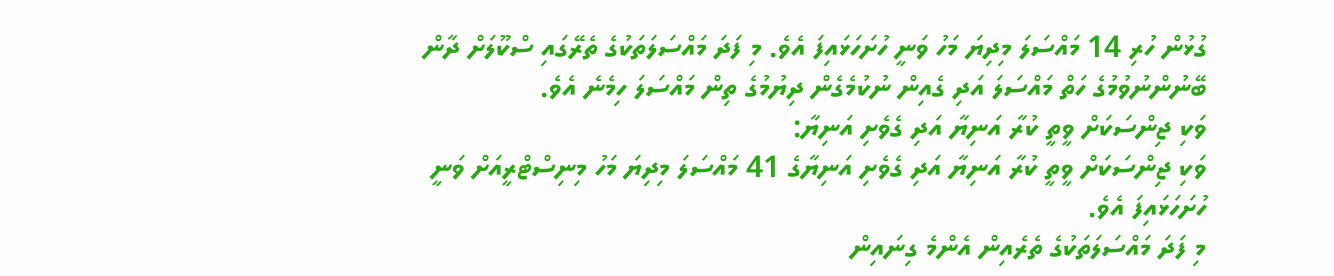ގުޅުން ހުރި 14 މައްސަލަ މިދިޔަ މަހު ވަނީ ހުށަހަޅައިފަ އެވެ. މި ފަދަ މައްސަލަތަކުގެ ތެރޭގައި ސްކޫލަށް ދާން ބޭނުންނުވުމުގެ ހަތް މައްސަލަ އަދި ގެއިން ނުކުމެގެން ދިޔުމުގެ ތިން މައްސަލަ ހިމެނެ އެވެ.
ވަކި ޖިންސަކަށް ވީތީ ކުރާ އަނިޔާ އަދި ގެވެށި އަނިޔާ:
ވަކި ޖިންސަކަށް ވީތީ ކުރާ އަނިޔާ އަދި ގެވެށި އަނިޔާގެ 41 މައްސަލަ މިދިޔަ މަހު މިނިސްޓްރީއަށް ވަނީ ހުށަހަޅައިފަ އެވެ.
މި ފަދަ މައްސަލަތަކުގެ ތެރެއިން އެންމެ ގިނައިން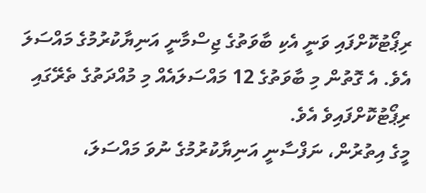ރިޕޯޓުކޮށްފައި ވަނީ އެކި ބާވަތުގެ ޖިސްމާނީ އަނިޔާކުރުމުގެ މައްސަލަ އެވެ. އެ ގޮތުން މި ބާވަތުގެ 12 މައްސަލައެއް މި މުއްދަތުގެ ތެރޭގައި ރިޕޯޓުކޮށްފައިވެ އެވެ.
މީގެ އިތުރުން، ނަފްސާނީ އަނިޔާކުރުމުގެ ނުވަ މައްސަލަ،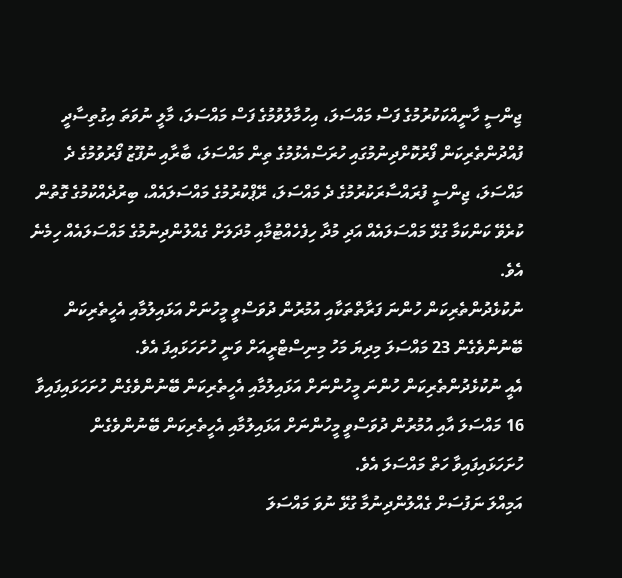ޖިންސީ ހާނީއްކަކުރުމުގެ ފަސް މައްސަލަ، އިހުމާލުވުމުގެ ފަސް މައްސަލަ، މާލީ ނުވަތަ އިގުތިސާދީ ފުއްދުންތެރިކަން ފޯރުކޮށްދިނުމުގައި ހުރަސްއެޅުމުގެ ތިން މައްސަލަ، ބާރާއި ނުފޫޒު ފޯރުވުމުގެ ދެ މައްސަލަ، ޖިންސީ ފުރައްސާރަކުރުމުގެ ދެ މައްސަލަ، ރޭޕްކުރުމުގެ މައްސަލައެއް، ބިރުދެއްކުމުގެ ގޮތުން ކުރެވޭ ކަންކަމާ ގުޅޭ މައްސަލައެއް އަދި މުދާ ހިފެހެއްޓުމާއި މުދަލަށް ގެއްލުންދިނުމުގެ މައްސަލައެއް ހިމެނެ އެވެ.
ނުކުޅެދުންތެރިކަން ހުންނަ ފަރާތްތަކާއި އުމުރުން ދުވަސްވީ މީހުނަށް އަޅައިލުމާއި އެހީތެރިކަން ބޭނުންވެގެން 23 މައްސަލަ މިދިޔަ މަހު މިނިސްޓްރީއަށް ވަނީ ހުށަހަޅައިފަ އެވެ.
އެއީ ނުކުޅެދުންތެރިކަން ހުންނަ މީހުންނަށް އަޅައިލުމާއި އެހީތެރިކަން ބޭނުންވެގެން ހުށަހަޅައިފައިވާ 16 މައްސަލަ އާއި އުމުރުން ދުވަސްވީ މީހުންނަށް އަޅައިލުމާއި އެހީތެރިކަން ބޭނުންވެގެން ހުށަހަޅައިފައިވާ ހަތް މައްސަލަ އެވެ.
އަމިއްލަ ނަފުސަށް ގެއްލުންދިނުމާ ގުޅޭ ނުވަ މައްސަލަ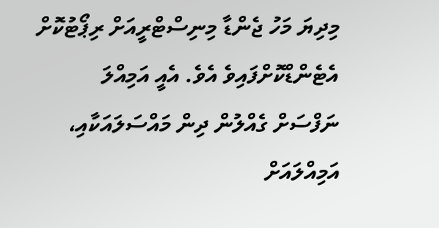މިދިޔަ މަހު ޖެންޑާ މިނިސްޓްރީއަށް ރިޕޯޓުކޮށް އެޓެންޑްކޮށްފައިވެ އެވެ. އެއީ އަމިއްލަ ނަފްސަށް ގެއްލުން ދިން މައްސަލައަކާއި، އަމިއްލައަށް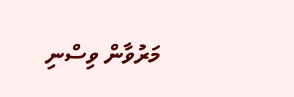މަރުވާން ވިސްނި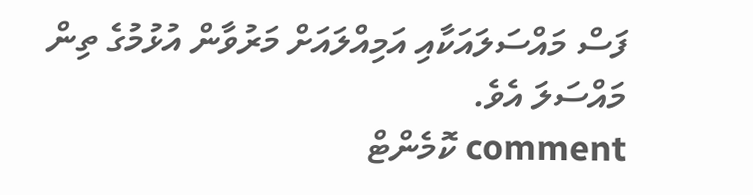ފަސް މައްސަލައަކާއި އަމިއްލައަށް މަރުވާން އުޅުމުގެ ތިން މައްސަލަ އެވެ.
comment ކޮމެންޓް